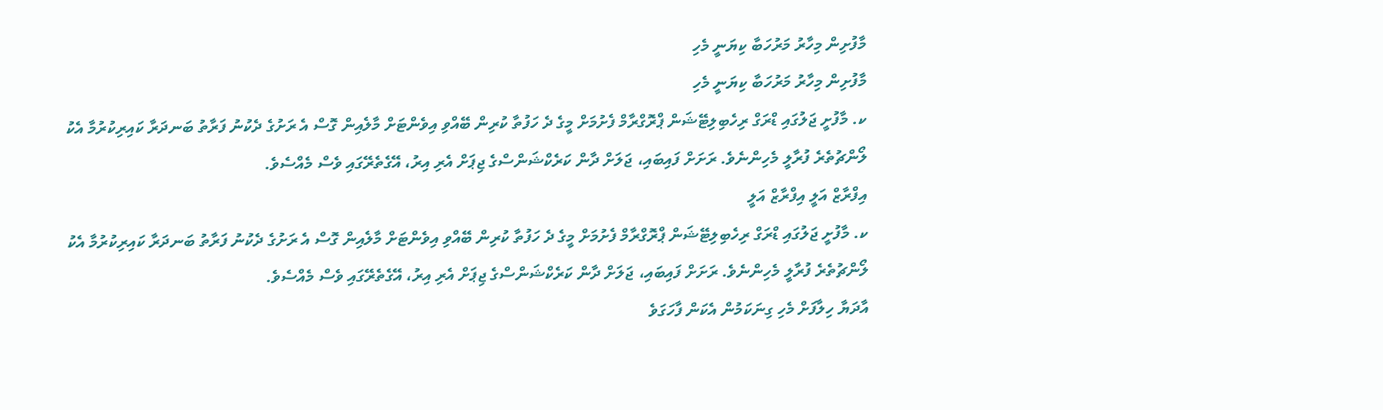މާފުށިން މިހާރު މަރުހަބާ ކިޔަނީ މެހި
މާފުށިން މިހާރު މަރުހަބާ ކިޔަނީ މެހި
ކ. މާފުށީ ޖަލުގައި ޑްރަގް ރިހެބިލިޓޭޝަން ޕްރޮގްރާމް ފެށުމަށް މީގެ ދެ ހަފުތާ ކުރިން ބޭއްވި އިވެންޓަށް މާލެއިން ގޮސް އެ ރަށުގެ ދެކުނު ފަރާތު ބަނދަރާ ކައިރިކުރުމާ އެކު ލޯންޗުތެރެ ފުރާލީ މެހިންނެވެ. ރަށަށް ފައިބައި، ޖަލަށް ދާން ކަރެކްޝަންސްގެ ޖިޕަށް އެރި އިރު، އޭގެތެރޭގައި ވެސް މެއްސެވެ.
އިފްރާޒް އަލީ އިފްރާޒް އަލީ
ކ. މާފުށީ ޖަލުގައި ޑްރަގް ރިހެބިލިޓޭޝަން ޕްރޮގްރާމް ފެށުމަށް މީގެ ދެ ހަފުތާ ކުރިން ބޭއްވި އިވެންޓަށް މާލެއިން ގޮސް އެ ރަށުގެ ދެކުނު ފަރާތު ބަނދަރާ ކައިރިކުރުމާ އެކު ލޯންޗުތެރެ ފުރާލީ މެހިންނެވެ. ރަށަށް ފައިބައި، ޖަލަށް ދާން ކަރެކްޝަންސްގެ ޖިޕަށް އެރި އިރު، އޭގެތެރޭގައި ވެސް މެއްސެވެ.
އާދަޔާ ހިލާފަށް މެހި ގިނަކަމުން އެކަން ފާހަގަވެ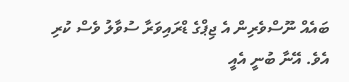ބައެއް ނޫސްވެރިން އެ ޖިޕްގެ ޑްރައިވަރާ ސުވާލު ވެސް ކުރި އެވެ. އޭނާ ބުނީ އެއީ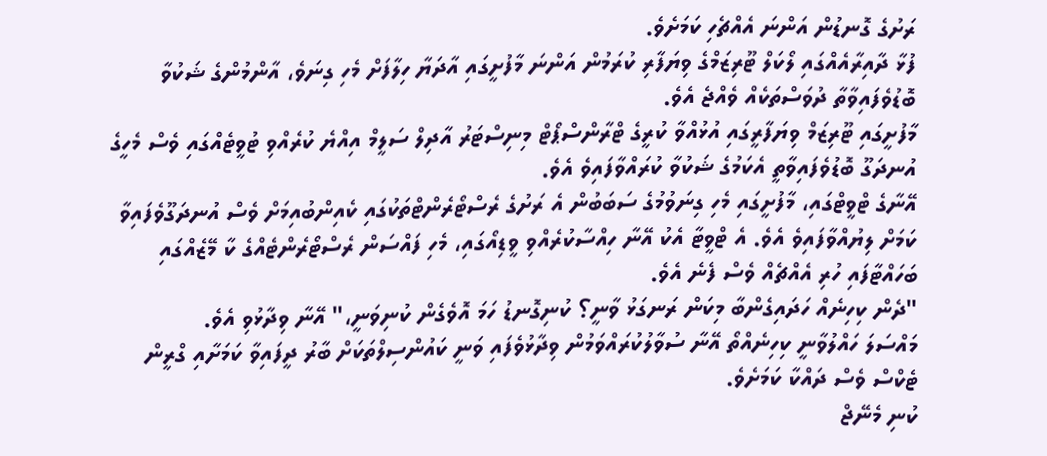ރަށުގެ ގޮނޑުން އަންނަ އެއްޗެހި ކަމަށެވެ.
ފުޅާ ދާއިރާއެއްގައި ލޯކަލް ޓޫރިޒަމްގެ ވިޔަފާރި ކުރަމުން އަންނަ މާފުށީގައި އާދަޔާ ހިލާފަށް މެހި ގިނަވެ، އާންމުންގެ ޝަކުވާ ބޮޑުވެފައިވާތާ ދުވަސްތަކެއް ވެއްޖެ އެވެ.
މާފުށީގައި ޓޫރިޒަމް ވިޔަފާރީގައި އުޅުއްވާ ކުރީގެ ޓްރާންސްޕޯޓް މިނިސްޓަރު އާދިލް ސަލީމް އިއްޔެ ކުރެއްވި ޓުވީޓެއްގައި ވެސް މެހީގެ އުނދަގޫ ބޮޑުވެފައިވާތީ އެކަމުގެ ޝަކުވާ ކުރައްވާފައިވެ އެވެ.
އޭނާގެ ޓްވީޓްގައި، މާފުށީގައި މެހި ގިނަވުމުގެ ސަބަބުން އެ ރަށުގެ ރެސްޓޯރެންޓްތަކުގައި ކެއިންބުއިމަށް ވެސް އުނދަގޫވެފައިވާ ކަމަށް ލިޔުއްވާފައިވެ އެވެ. އެ ޓްވީޓާ އެކު އޭނާ ހިއްސާކުރެއްވި ވީޑިއޯގައި، މެހި ފައްސަން ރެސްޓޯރެންޓެއްގެ ކާ މޭޒެއްގައި ބަހައްޓާފައި ހުރި އެއްޗެއް ވެސް ފެނެ އެވެ.
"ދެން ކިހިނެއް ހަދައިގެންބާ މިކަން ރަނގަޅު ވާނީ؟ ކުނިގޮނޑު ހަމަ އޮވެގެން ކުނިވަނީ،" އޭނާ ވިދާޅުވި އެވެ.
މައްސަލަ ހައްލުވާނީ ކިހިނެއްތޯ އޭނާ ސުވާލުކުރައްވަމުން ވިދާޅުވެފައި ވަނީ ކައުންސިލްތަކަށް ބާރު ދީފައިވާ ކަމަށާއި ގްރީން ޓެކްސް ވެސް ދައްކާ ކަމަށެވެ.
ކުނި މެނޭޖް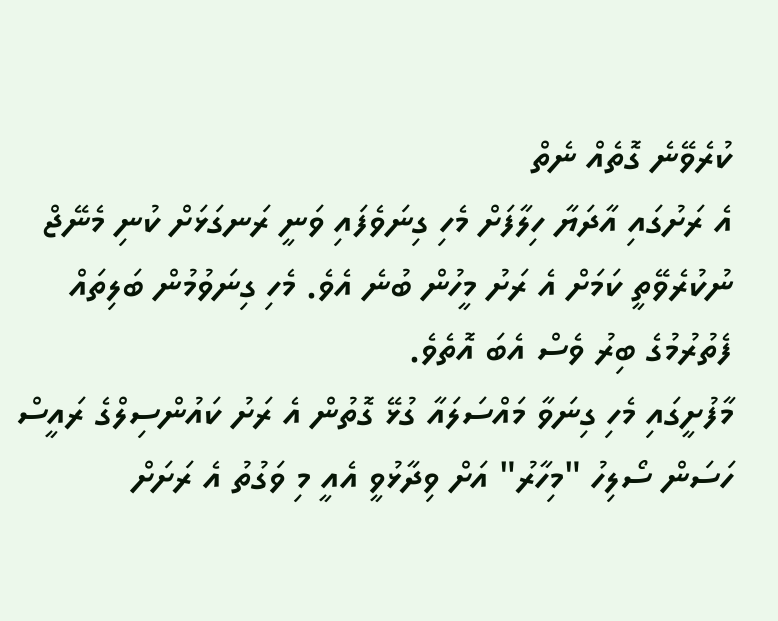ކުރެވޭނެ ގޮތެއް ނެތް
އެ ރަށުގައި އާދަޔާ ހިލާފަށް މެހި ގިނަވެފައި ވަނީ ރަނގަޅަށް ކުނި މެނޭޖް ނުކުރެވޭތީ ކަމަށް އެ ރަށު މީހުން ބުނެ އެވެ. މެހި ގިނަވުމުން ބަލިތައް ފެތުރުމުގެ ބިރު ވެސް އެބަ އޮތެވެ.
މާފުށީގައި މެހި ގިނަވާ މައްސަލައާ ގުޅޭ ގޮތުން އެ ރަށު ކައުންސިލްގެ ރައީސް ހަސަން ސޯލިހު "މިހާރު" އަށް ވިދާޅުވީ އެއީ މި ވަގުތު އެ ރަށަށް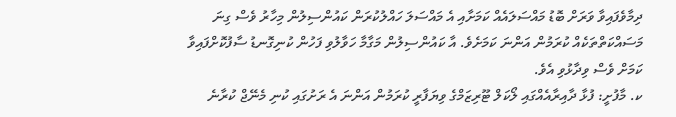ދިމާވެފައިވާ ވަރަށް ބޮޑު މައްސަލައެއް ކަމަށާއި އެ މައްސަލަ ހައްލުކުރަން ކައުންސިލުން މިހާރު ވެސް ގިނަ މަސައްކަތްތަކެއް ކުރަމުން އަންނަ ކަމަށެވެ. އާ ކައުންސިލުން މަގާމާ ހަވާލުވި ފަހުން ކުނިގޮނޑު ސާފުކޮށްފައިވާ ކަމަށް ވެސް ވިދާޅުވި އެވެ.
ކ. މާފުށީ: ފުޅާ ދާއިރާއެއްގައި ލޯކަލް ޓޫރިޒަމްގެ ވިޔަފާރީ ކުރަމުން އަންނަ އެ ރަށުގައި ކުނި މެނޭޖް ކުރާނެ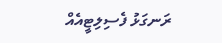ރަނގަޅު ފެސިލިޓީއެއް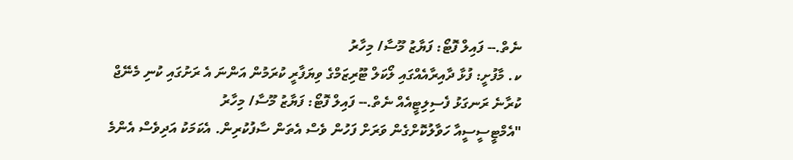ނެތް.-- ފައިލް ފޮޓޯ: ފަޔާޒު މޫސާ/ މިހާރު
ކ. މާފުށީ: ފުޅާ ދާއިރާއެއްގައި ލޯކަލް ޓޫރިޒަމްގެ ވިޔަފާރީ ކުރަމުން އަންނަ އެ ރަށުގައި ކުނި މެނޭޖް ކުރާނެ ރަނގަޅު ފެސިލިޓީއެއް ނެތް.-- ފައިލް ފޮޓޯ: ފަޔާޒު މޫސާ/ މިހާރު
"އެމްޓީސީސީއާ ހަވާލުކޮށްގެން ވަރަށް ފަހުން ވެސް އެތަން ސާފުކުރިން. އެކަމަކު އަދިވެސް އެންމެ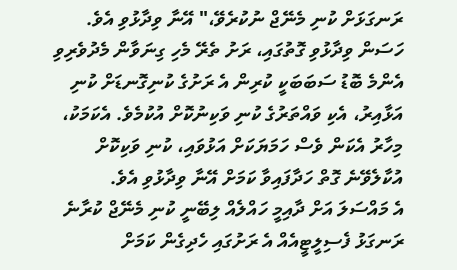ރަނގަޅަށް ކުނި މެނޭޖް ނުކުރެވޭ،" އޭނާ ވިދާޅުވި އެވެ.
ހަސަން ވިދާޅުވި ގޮތުގައި، ރަށު ތެރޭ މެހި ގިނަވާން މެދުވެރިވި އެންމެ ބޮޑު ސަބަބަކީ ކުރިން އެ ރަށުގެ ކުނިގޮނޑަށް ކުނި އަޅާއިރު، އެކި ވައްތަރުގެ ކުނި ވަކިނުކޮށް އުކުމެވެ. އެކަމަކު، މިހާރު އެކަން ވެސް ހަމަޔަކަށް އަޅުވައި، ކުނި ވަކިކޮށް އުކާލެވޭނެ ގޮތް ހަދާފައިވާ ކަމަށް އޭނާ ވިދާޅުވި އެވެ.
އެ މައްސަލަ އަށް ދާއިމީ ހައްލެއް ލިބޭނީ ކުނި މެނޭޖް ކުރާނެ ރަނގަޅު ފެސިލީޓީއެއް އެ ރަށުގައި ހެދިގެން ކަމަށް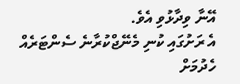އޭނާ ވިދާޅުވި އެވެ.
އެ ރަށުގައި ކުނި މެނޭޖްކުރާނެ ސެންޓަރެއް ހެދުމަށް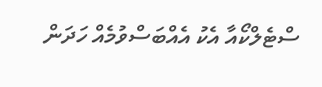ސްޓެލްކޯއާ އެކު އެއްބަސްވުމެއް ހަދަން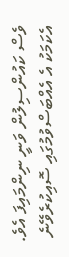ވެސް ކައުންސިލުން ވަނީ ނިންމައިފަ އެވެ. އެކަމަކު އެ އެއްބަސްވުމުގައި ސޮއިކުރެވޭނެ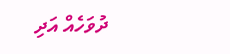ދުވަހެއް އަދި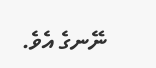ނޭނގެ އެވެ.